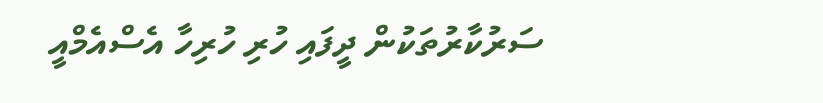ސަރުކާރުތަކުން ދީފައި ހުރި ހުރިހާ އެސްއެމްއީ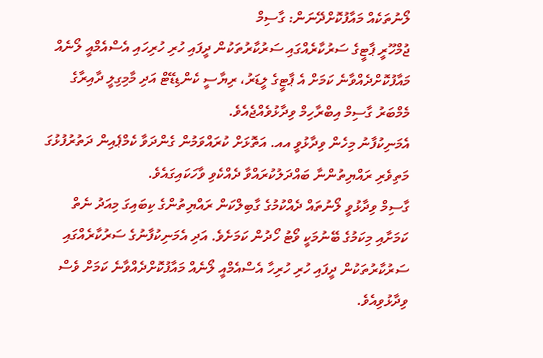ލޯނުތަކެއް މައާފުކޮށްދޭނަން: ގާސިމް
ޖުމްހޫރީ ޕާޓީގެ ސަރުކާރެއްގައި ސަރުކާރުތަކުން ދީފައި ހުރި ހުރިހައި އެސްއެމްއީ ލޯނެއް މައާފުކޮށްދެއްވާނެ ކަމަށް އެ ޕާޓީގެ ލީޑަރު، ރިޔާސީ ކެންޑިޑޭޓް އަދި މާމިގިލީ ދާއިރާގެ މެމްބަރު ގާސިމް އިބްރާހިމް ވިދާޅުވެއްޖެއެވެ.
އެމަނިކުފާނު މިހެން ވިދާޅުވީ އއ. އަތޮޅަށް ކުރައްވަމުން ގެންދަވާ ކެމްޕެއިން ދަތުރުފުޅުގަ މަތިވެރި ރައްޔިތުންނާ ބައްދަލުކުރައްވާ ދެއްކެވި ވާހަކައިގައެވެ.
ގާސިމް ވިދާޅުވީ ލޯނުތައް ދެއްކުމުގެ ގާބިލްކަން ރައްޔިތުންގެ ކިބައިގަ މިއަދު ނެތް ކަމަށާއި މިކަމުގެ ބޭނުމަކީ ވޯޓު ހޯދުން ކަމަށެވެ. އަދި އެމަނިކުފާނުގެ ސަރުކާރެއްގައި ސަރުކާރުތަކުން ދީފައި ހުރި ހުރިހާ އެސްއެމްއީ ލޯނެއް މައާފުކޮށްދެއްވާނެ ކަމަށް ވެސް ވިދާޅުވިއެވެ.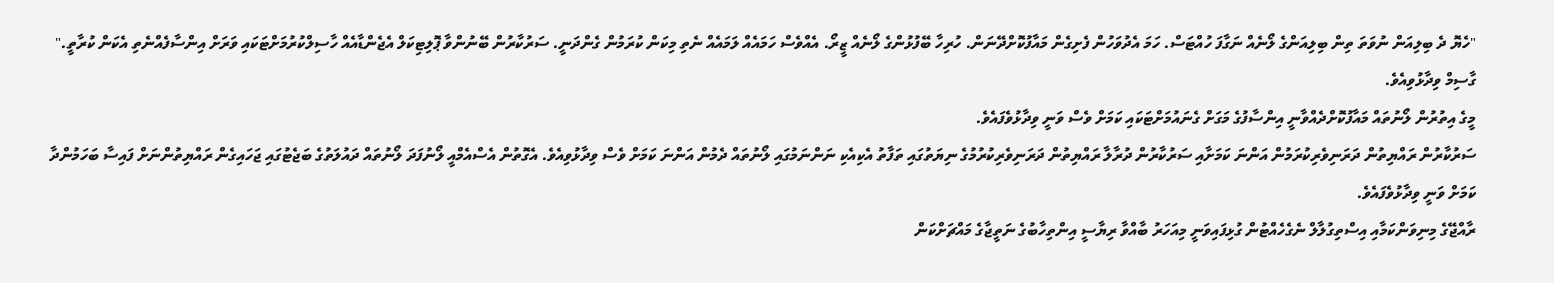"ހެޔޮ ދެ ބިލިއަން ނުވަތަ ތިން ބިލިއަންގެ ލޯނެއް ނަގާފަ ހުއްޓަސް. ހަމަ އެދުވަހުން ފެށިގެން މައާފުކޮށްދޭނަން. ހުރިހާ ބޭފުޅުންގެ ލޯނެއް ޒީރޯ. އެއްވެސް ހަމައެއް ލަމައެއް ނެތި މިކަން ކުރަމުން ގެންދަނީ. ސަރުކާރުން ބޭނުންވާ ޕޮލިޓިކަލް އެޖެންޑާއެއް ހާސިލްކުރުމަށްޓަކައި ވަރަށް އިންސާފެއްނެތި އެކަން ކުރާތީ." ގާސިމް ވިދާޅުވިއެވެ.
މީގެ އިތުރުން ލޯނުތައް މައާފުކޮށްދެއްވާނީ އިންސާފުގެ މަގަށް ގެނައުމަށްޓަކައި ކަމަށް ވެސް ވަނީ ވިދާޅުވެފައެވެ.
ސަރުކާރުން ރައްޔިތުން ދަރަނިވެރިކުރަމުން އަންނަ ކަމަށާއި ސަރުކާރުން ދުރާލާ ރައްޔިތުން ދަރަނިވެރިކުރުމުގެ ނިޔަތުގައި ތަފާތު އެކިއެކި ނަންނަމުގައި ލޯނުތައް ދެމުން އަންނަ ކަމަށް ވެސް ވިދާޅުވިއެވެ. އެގޮތުން އެސްއެމްއީ ލޯނުފަދަ ލޯނުތައް ދައުލަތުގެ ބަޖެޓުގައި ޖަހައިގެން ރައްޔިތުންނަށް ފައިސާ ބަހަމުންދާ ކަމަށް ވަނީ ވިދާޅުވެފައެވެ.
ރާއްޖޭގެ މިނިވަންކަމާއި އިސްތިގުލާލް ނެގެހެއްޓުން ގުޅިފައިވަނީ މިއަހަރު ބާއްވާ ރިޔާސީ އިންތިހާބުގެ ނަތީޖާގެ މައްޗަށްކަން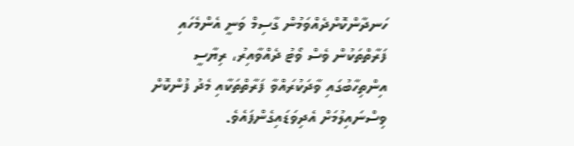ހަނދާންކޮށްދެއްވަމުން ގާސިމް ވަނީ އެންމެހައި ފަރާތްތަކުން ވެސް ވޯޓު ދެއްވާއިރު، ރިޔާސީ އިންތިހާބުގައި ވާދަކުރައްވާ ފަރާތްތަކާއި މެދު ފުންކޮށް ވިސްނައިލުމަށް އެދިވަޑައިގެންފައެވެ.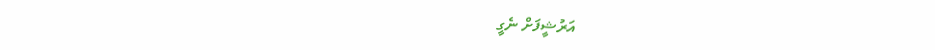އަރުޝީފަށް ނެގީ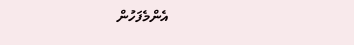އެންމެފަހުން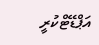އަޕްޑޭޓްކުރީ